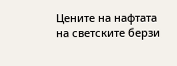Цените на нафтата на светските берзи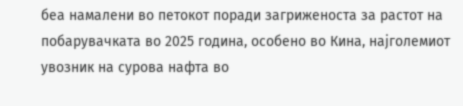беа намалени во петокот поради загриженоста за растот на побарувачката во 2025 година, особено во Кина, најголемиот увозник на сурова нафта во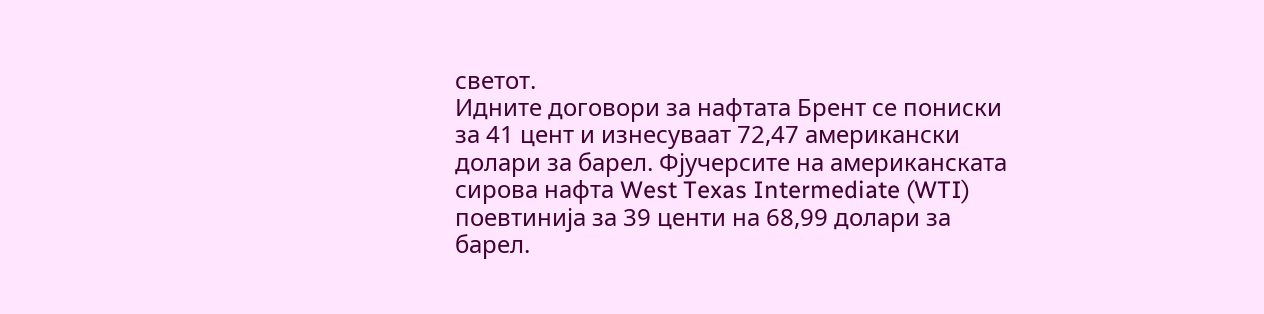светот.
Идните договори за нафтата Брент се пониски за 41 цент и изнесуваат 72,47 американски долари за барел. Фјучерсите на американската сирова нафта West Texas Intermediate (WTI) поевтинија за 39 центи на 68,99 долари за барел.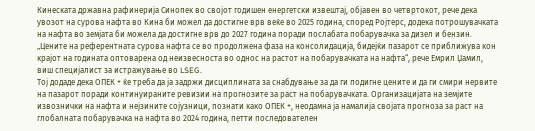Кинеската државна рафинерија Синопек во својот годишен енергетски извештај, објавен во четвртокот, рече дека увозот на сурова нафта во Кина би можел да достигне врв веќе во 2025 година, според Ројтерс, додека потрошувачката на нафта во земјата би можела да достигне врв до 2027 година поради послабата побарувачка за дизел и бензин.
„Цените на референтната сурова нафта се во продолжена фаза на консолидација, бидејќи пазарот се приближува кон крајот на годината оптоварена од неизвесноста во однос на растот на побарувачката на нафта“, рече Емрил Џамил, виш специјалист за истражување во LSEG.
Тој додаде дека ОПЕК + ќе треба да ја задржи дисциплината за снабдување за да ги подигне цените и да ги смири нервите на пазарот поради континуираните ревизии на прогнозите за раст на побарувачката. Организацијата на земјите извознички на нафта и нејзините сојузници, познати како ОПЕК +, неодамна ја намалија својата прогноза за раст на глобалната побарувачка на нафта во 2024 година, петти последователен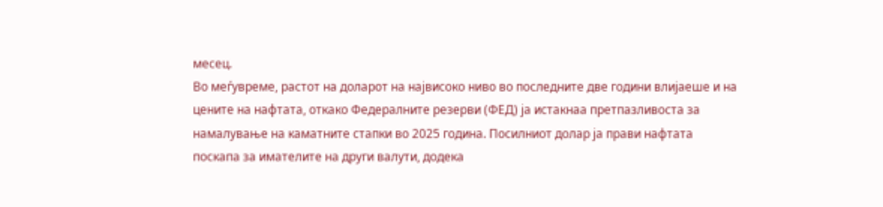месец.
Во меѓувреме, растот на доларот на највисоко ниво во последните две години влијаеше и на цените на нафтата, откако Федералните резерви (ФЕД) ја истакнаа претпазливоста за намалување на каматните стапки во 2025 година. Посилниот долар ја прави нафтата поскапа за имателите на други валути, додека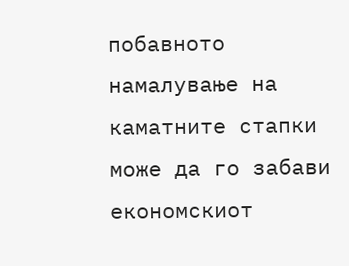побавното намалување на каматните стапки може да го забави економскиот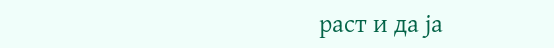раст и да ја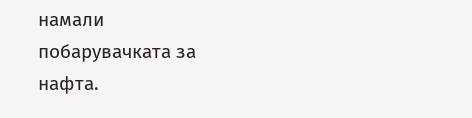намали побарувачката за нафта.